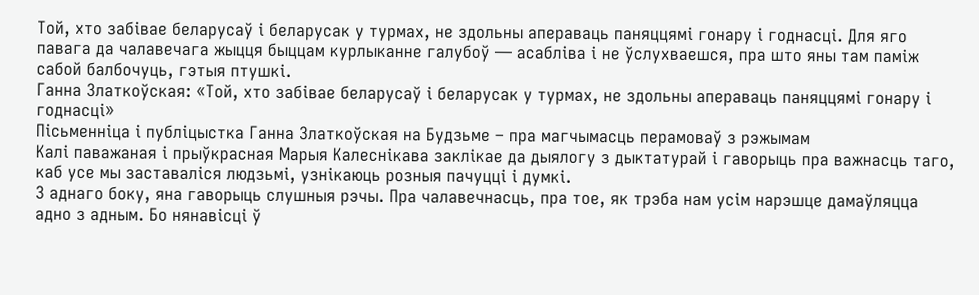Той, хто забівае беларусаў і беларусак у турмах, не здольны апераваць паняццямі гонару і годнасці. Для яго павага да чалавечага жыцця быццам курлыканне галубоў — асабліва і не ўслухваешся, пра што яны там паміж сабой балбочуць, гэтыя птушкі.
Ганна Златкоўская: «Той, хто забівае беларусаў і беларусак у турмах, не здольны апераваць паняццямі гонару і годнасці»
Пісьменніца і публіцыстка Ганна Златкоўская на Будзьме – пра магчымасць перамоваў з рэжымам
Калі паважаная і прыўкрасная Марыя Калеснікава заклікае да дыялогу з дыктатурай і гаворыць пра важнасць таго, каб усе мы заставаліся людзьмі, узнікаюць розныя пачуцці і думкі.
З аднаго боку, яна гаворыць слушныя рэчы. Пра чалавечнасць, пра тое, як трэба нам усім нарэшце дамаўляцца адно з адным. Бо нянавісці ў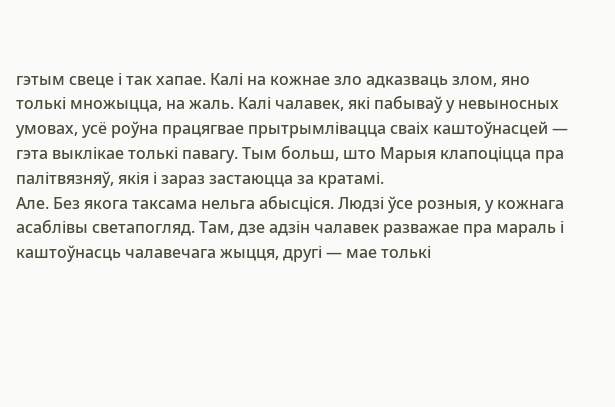гэтым свеце і так хапае. Калі на кожнае зло адказваць злом, яно толькі множыцца, на жаль. Калі чалавек, які пабываў у невыносных умовах, усё роўна працягвае прытрымлівацца сваіх каштоўнасцей — гэта выклікае толькі павагу. Тым больш, што Марыя клапоціцца пра палітвязняў, якія і зараз застаюцца за кратамі.
Але. Без якога таксама нельга абысціся. Людзі ўсе розныя, у кожнага асаблівы светапогляд. Там, дзе адзін чалавек разважае пра мараль і каштоўнасць чалавечага жыцця, другі — мае толькі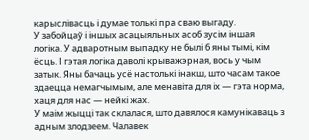карыслівасць і думае толькі пра сваю выгаду.
У забойцаў і іншых асацыяльных асоб зусім іншая логіка. У адваротным выпадку не былі б яны тымі, кім ёсць. І гэтая логіка даволі крыважэрная, вось у чым затык. Яны бачаць усё настолькі інакш, што часам такое здаецца немагчымым, але менавіта для іх — гэта норма, хаця для нас — нейкі жах.
У маім жыцці так склалася, што давялося камунікаваць з адным злодзеем. Чалавек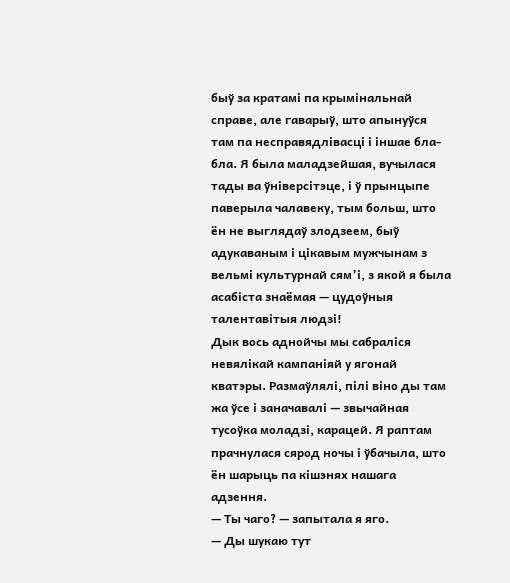быў за кратамі па крымінальнай справе, але гаварыў, што апынуўся там па несправядлівасці і іншае бла-бла. Я была маладзейшая, вучылася тады ва ўніверсітэце, і ў прынцыпе паверыла чалавеку, тым больш, што ён не выглядаў злодзеем, быў адукаваным і цікавым мужчынам з вельмі культурнай сям’і, з якой я была асабіста знаёмая — цудоўныя талентавітыя людзі!
Дык вось аднойчы мы сабраліся невялікай кампаніяй у ягонай кватэры. Размаўлялі, пілі віно ды там жа ўсе і заначавалі — звычайная тусоўка моладзі, карацей. Я раптам прачнулася сярод ночы і ўбачыла, што ён шарыць па кішэнях нашага адзення.
— Ты чаго? — запытала я яго.
— Ды шукаю тут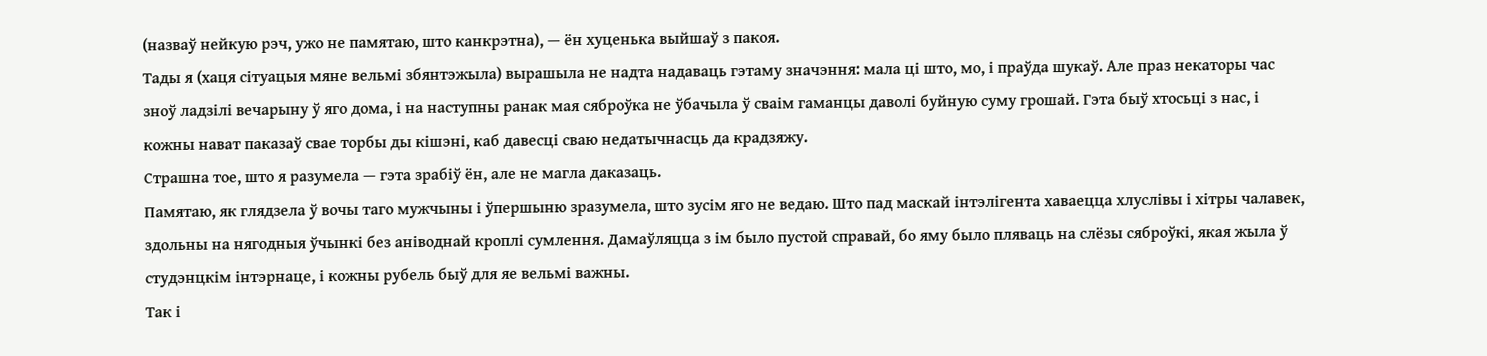(назваў нейкую рэч, ужо не памятаю, што канкрэтна), — ён хуценька выйшаў з пакоя.
Тады я (хаця сітуацыя мяне вельмі збянтэжыла) вырашыла не надта надаваць гэтаму значэння: мала ці што, мо, і праўда шукаў. Але праз некаторы час зноў ладзілі вечарыну ў яго дома, і на наступны ранак мая сяброўка не ўбачыла ў сваім гаманцы даволі буйную суму грошай. Гэта быў хтосьці з нас, і кожны нават паказаў свае торбы ды кішэні, каб давесці сваю недатычнасць да крадзяжу.
Страшна тое, што я разумела — гэта зрабіў ён, але не магла даказаць.
Памятаю, як глядзела ў вочы таго мужчыны і ўпершыню зразумела, што зусім яго не ведаю. Што пад маскай інтэлігента хаваецца хлуслівы і хітры чалавек, здольны на нягодныя ўчынкі без аніводнай кроплі сумлення. Дамаўляцца з ім было пустой справай, бо яму было пляваць на слёзы сяброўкі, якая жыла ў студэнцкім інтэрнаце, і кожны рубель быў для яе вельмі важны.
Так і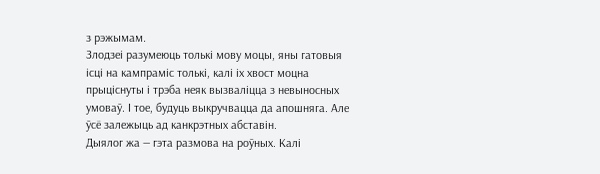з рэжымам.
Злодзеі разумеюць толькі мову моцы, яны гатовыя ісці на кампраміс толькі, калі іх хвост моцна прыціснуты і трэба неяк вызваліцца з невыносных умоваў. І тое, будуць выкручвацца да апошняга. Але ўсё залежыць ад канкрэтных абставін.
Дыялог жа — гэта размова на роўных. Калі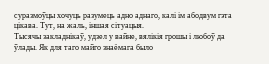суразмоўцы хочуць разумець адно аднаго, калі ім абодвум гэта цікава. Тут, на жаль, іншая сітуацыя.
Тысячы закладнікаў, удзел у вайне, вялікія грошы і любоў да ўлады. Як для таго майго знаёмага было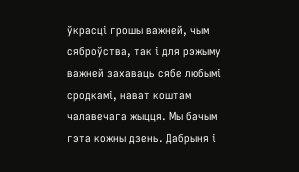ўкрасці грошы важней, чым сяброўства, так і для рэжыму важней захаваць сябе любымі сродкамі, нават коштам чалавечага жыцця. Мы бачым гэта кожны дзень. Дабрыня і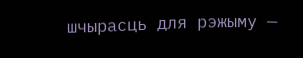шчырасць для рэжыму —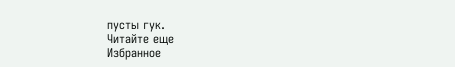пусты гук.
Читайте еще
Избранное